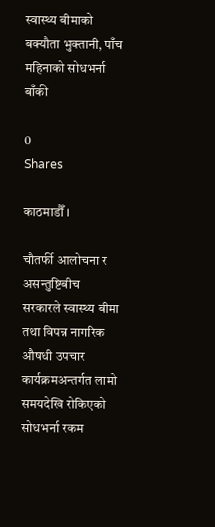स्वास्थ्य बीमाको बक्यौता भुक्तानी, पाँच महिनाको सोधभर्ना बाँकी

0
Shares

काठमाडौँ ।

चौतर्फी आलोचना र असन्तुष्टिबीच सरकारले स्वास्थ्य बीमा तथा विपन्न नागरिक औषधी उपचार कार्यक्रमअन्तर्गत लामो समयदेखि रोकिएको सोधभर्ना रकम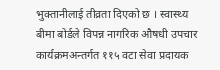भुक्तानीलाई तीव्रता दिएको छ । स्वास्थ्य बीमा बोर्डले विपन्न नागरिक औषधी उपचार कार्यक्रमअन्तर्गत ११५ वटा सेवा प्रदायक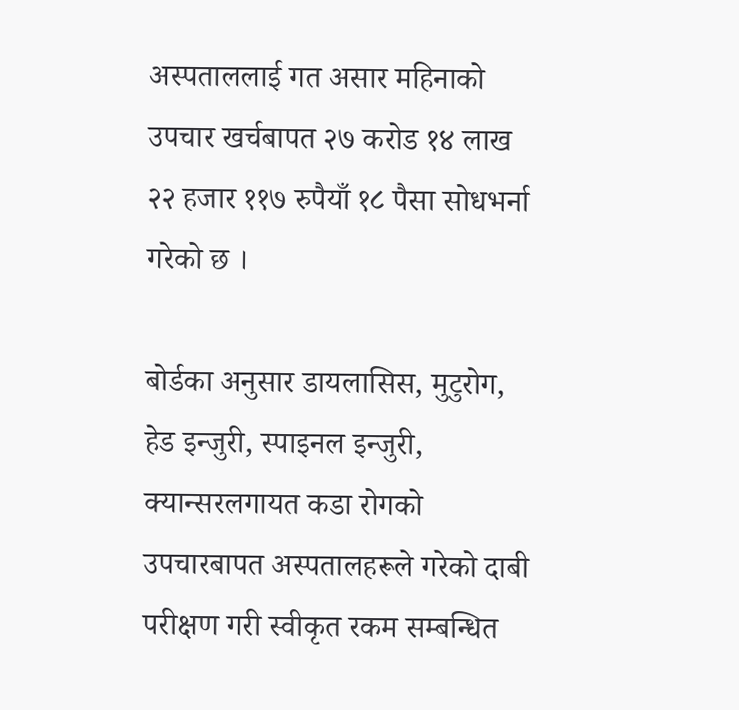अस्पताललाई गत असार महिनाको उपचार खर्चबापत २७ करोड १४ लाख २२ हजार ११७ रुपैयाँ १८ पैसा सोधभर्ना गरेको छ ।

बोर्डका अनुसार डायलासिस, मुटुरोग, हेड इन्जुरी, स्पाइनल इन्जुरी, क्यान्सरलगायत कडा रोगको उपचारबापत अस्पतालहरूले गरेको दाबी परीक्षण गरी स्वीकृत रकम सम्बन्धित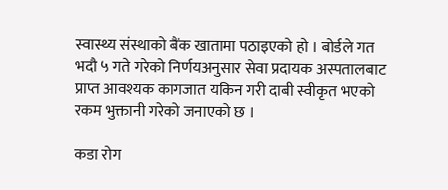स्वास्थ्य संस्थाको बैंक खातामा पठाइएको हो । बोर्डले गत भदौ ५ गते गरेको निर्णयअनुसार सेवा प्रदायक अस्पतालबाट प्राप्त आवश्यक कागजात यकिन गरी दाबी स्वीकृत भएको रकम भुक्तानी गरेको जनाएको छ ।

कडा रोग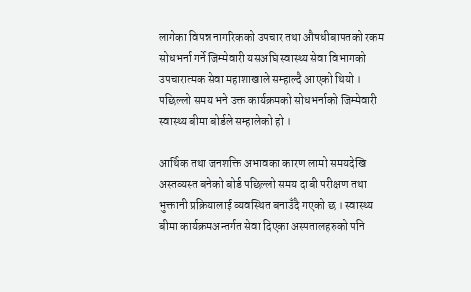लागेका विपन्न नागरिकको उपचार तथा औषधीबापतको रकम सोधभर्ना गर्ने जिम्मेवारी यसअघि स्वास्थ्य सेवा विभागको उपचारात्मक सेवा महाशाखाले सम्हाल्दै आएको थियो । पछिल्लो समय भने उक्त कार्यक्रमको सोधभर्नाको जिम्मेवारी स्वास्थ्य बीमा बोर्डले सम्हालेको हो ।

आर्थिक तथा जनशक्ति अभावका कारण लामो समयदेखि अस्तव्यस्त बनेको बोर्ड पछिल्लो समय दाबी परीक्षण तथा भुक्तानी प्रक्रियालाई व्यवस्थित बनाउँदै गएको छ । स्वास्थ्य बीमा कार्यक्रमअन्तर्गत सेवा दिएका अस्पतालहरुको पनि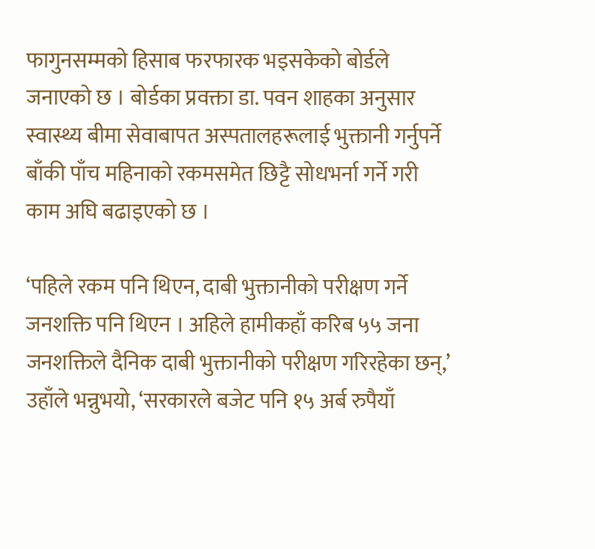फागुनसम्मको हिसाब फरफारक भइसकेको बोर्डले जनाएको छ । बोर्डका प्रवक्ता डा. पवन शाहका अनुसार स्वास्थ्य बीमा सेवाबापत अस्पतालहरूलाई भुक्तानी गर्नुपर्ने बाँकी पाँच महिनाको रकमसमेत छिट्टै सोधभर्ना गर्ने गरी काम अघि बढाइएको छ ।

‘पहिले रकम पनि थिएन, दाबी भुक्तानीको परीक्षण गर्ने जनशक्ति पनि थिएन । अहिले हामीकहाँ करिब ५५ जना जनशक्तिले दैनिक दाबी भुक्तानीको परीक्षण गरिरहेका छन्,’ उहाँले भन्नुभयो, ‘सरकारले बजेट पनि १५ अर्ब रुपैयाँ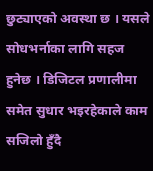छुट्याएको अवस्था छ । यसले सोधभर्नाका लागि सहज हुनेछ । डिजिटल प्रणालीमा समेत सुधार भइरहेकाले काम सजिलो हुँदै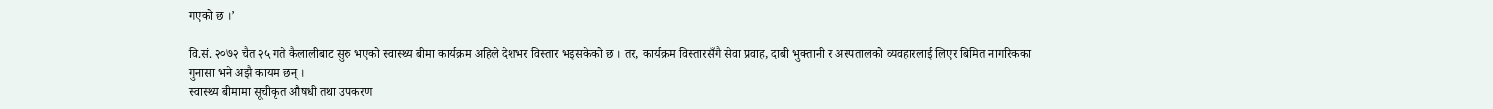गएको छ ।’

वि.सं. २०७२ चैत २५ गते कैलालीबाट सुरु भएको स्वास्थ्य बीमा कार्यक्रम अहिले देशभर विस्तार भइसकेको छ । तर, कार्यक्रम विस्तारसँगै सेवा प्रवाह, दाबी भुक्तानी र अस्पतालको व्यवहारलाई लिएर बिमित नागरिकका गुनासा भने अझै कायम छन् ।
स्वास्थ्य बीमामा सूचीकृत औषधी तथा उपकरण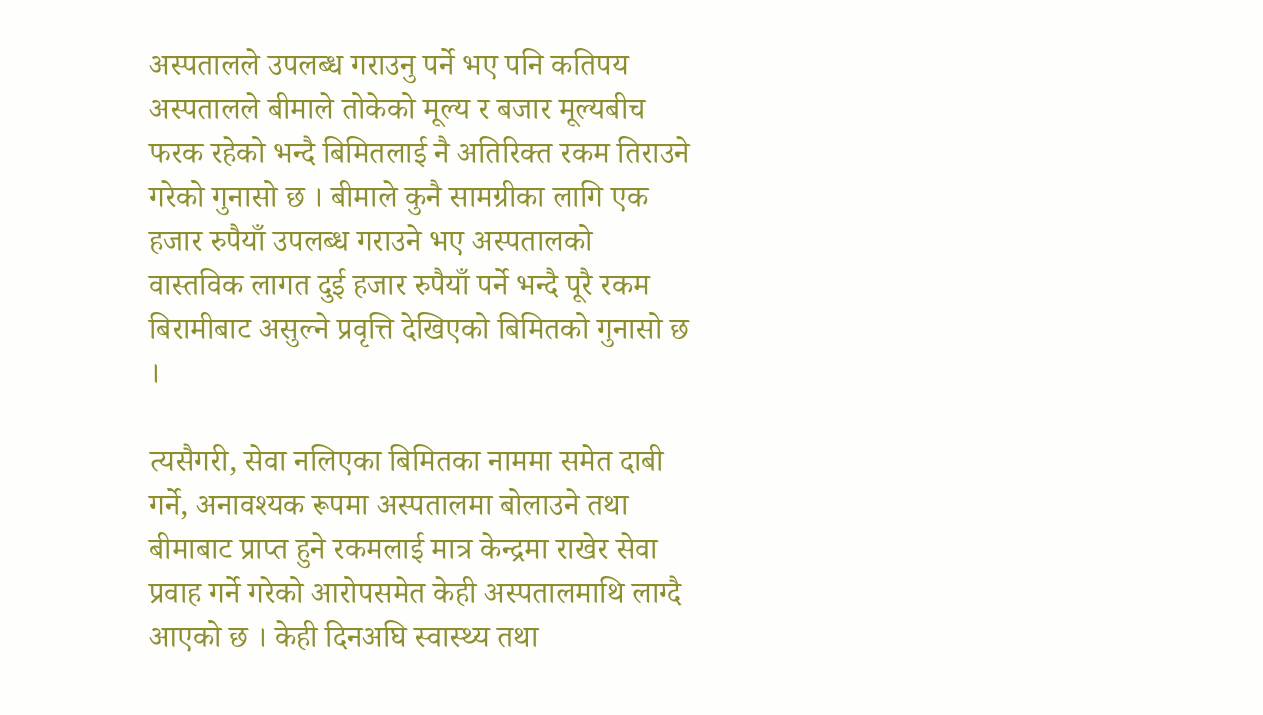अस्पतालले उपलब्ध गराउनु पर्ने भए पनि कतिपय अस्पतालले बीमाले तोकेको मूल्य र बजार मूल्यबीच फरक रहेको भन्दै बिमितलाई नै अतिरिक्त रकम तिराउने गरेको गुनासो छ । बीमाले कुनै सामग्रीका लागि एक हजार रुपैयाँ उपलब्ध गराउने भए अस्पतालको वास्तविक लागत दुई हजार रुपैयाँ पर्ने भन्दै पूरै रकम बिरामीबाट असुल्ने प्रवृत्ति देखिएको बिमितको गुनासो छ ।

त्यसैगरी, सेवा नलिएका बिमितका नाममा समेत दाबी गर्ने, अनावश्यक रूपमा अस्पतालमा बोलाउने तथा बीमाबाट प्राप्त हुने रकमलाई मात्र केन्द्रमा राखेर सेवा प्रवाह गर्ने गरेको आरोपसमेत केही अस्पतालमाथि लाग्दै आएको छ । केही दिनअघि स्वास्थ्य तथा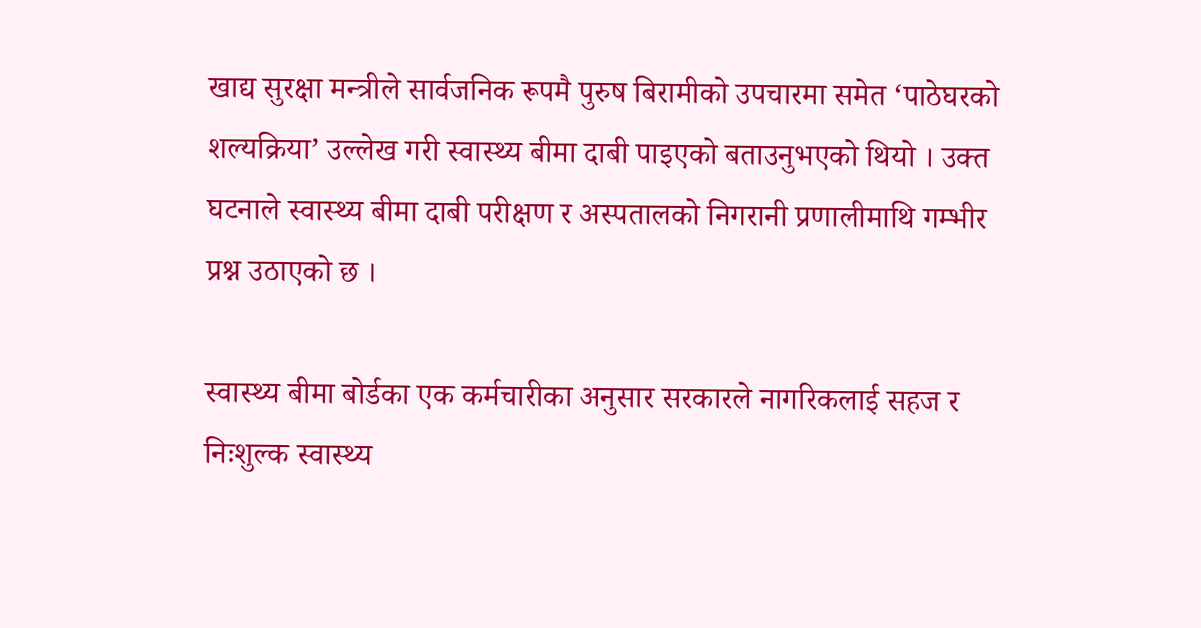खाद्य सुरक्षा मन्त्रीले सार्वजनिक रूपमै पुरुष बिरामीको उपचारमा समेत ‘पाठेघरको शल्यक्रिया’ उल्लेख गरी स्वास्थ्य बीमा दाबी पाइएको बताउनुभएको थियो । उक्त घटनाले स्वास्थ्य बीमा दाबी परीक्षण र अस्पतालको निगरानी प्रणालीमाथि गम्भीर प्रश्न उठाएको छ ।

स्वास्थ्य बीमा बोर्डका एक कर्मचारीका अनुसार सरकारले नागरिकलाई सहज र निःशुल्क स्वास्थ्य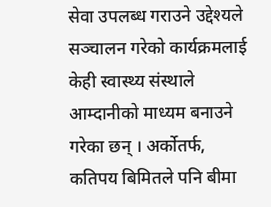सेवा उपलब्ध गराउने उद्देश्यले सञ्चालन गरेको कार्यक्रमलाई केही स्वास्थ्य संस्थाले आम्दानीको माध्यम बनाउने गरेका छन् । अर्कोतर्फ, कतिपय बिमितले पनि बीमा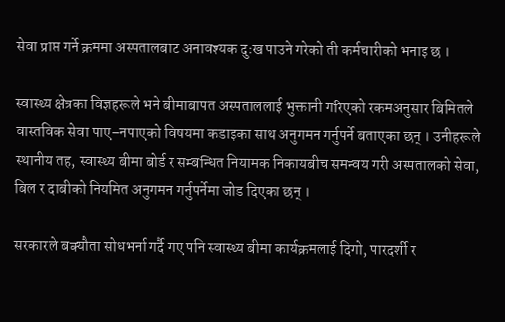सेवा प्राप्त गर्ने क्रममा अस्पतालबाट अनावश्यक दुःख पाउने गरेको ती कर्मचारीको भनाइ छ ।

स्वास्थ्य क्षेत्रका विज्ञहरूले भने बीमाबापत अस्पताललाई भुक्तानी गरिएको रकमअनुसार बिमितले वास्तविक सेवा पाए–नपाएको विषयमा कडाइका साथ अनुगमन गर्नुपर्ने बताएका छन् । उनीहरूले स्थानीय तह, स्वास्थ्य बीमा बोर्ड र सम्बन्धित नियामक निकायबीच समन्वय गरी अस्पतालको सेवा, बिल र दाबीको नियमित अनुगमन गर्नुपर्नेमा जोड दिएका छन् ।

सरकारले बक्यौता सोधभर्ना गर्दै गए पनि स्वास्थ्य बीमा कार्यक्रमलाई दिगो, पारदर्शी र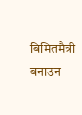बिमितमैत्री बनाउन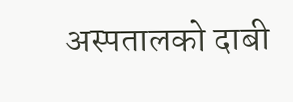अस्पतालको दाबी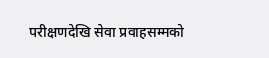परीक्षणदेखि सेवा प्रवाहसम्मको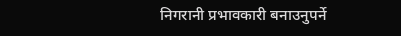निगरानी प्रभावकारी बनाउनुपर्ने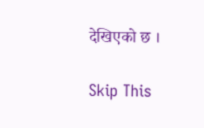देखिएको छ ।

Skip This